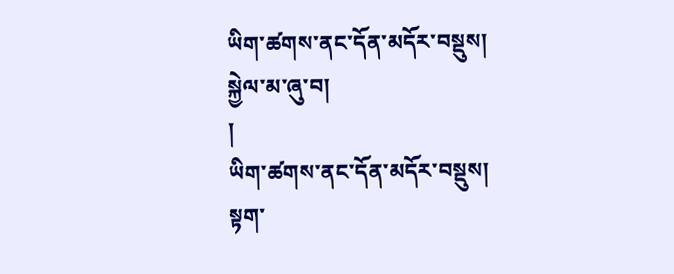ཡིག་ཚགས་ནང་དོན་མདོར་བསྡུས།
སྐྱེལ་མ་ཞུ་བ།
།
ཡིག་ཚགས་ནང་དོན་མདོར་བསྡུས།
སྟག་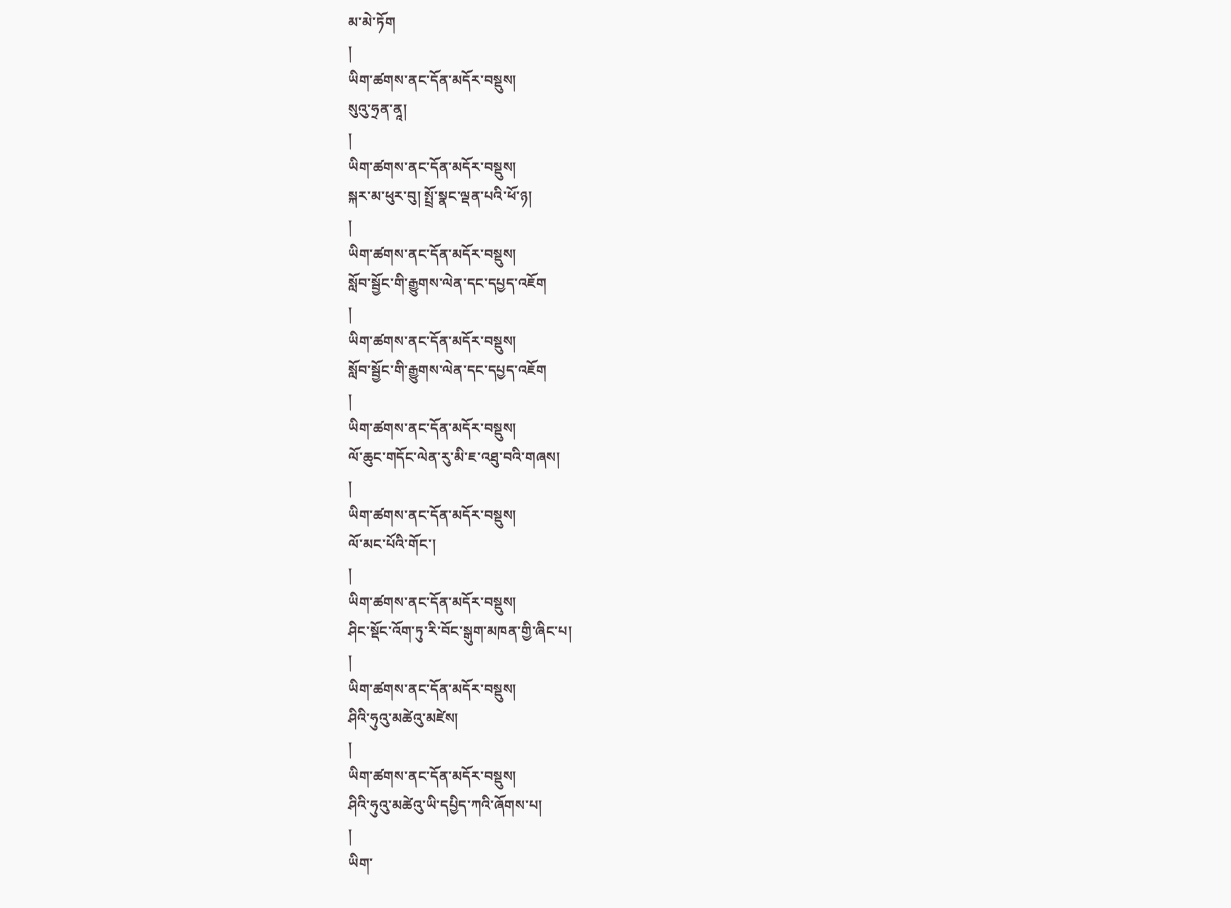མ་མེ་ཏོག
།
ཡིག་ཚགས་ནང་དོན་མདོར་བསྡུས།
སུའུ་ཧྲན་ནཱ།
།
ཡིག་ཚགས་ནང་དོན་མདོར་བསྡུས།
སྐར་མ་ཕུར་བུ། སྤྲོ་སྣང་ལྡན་པའི་ཕོ་ཉ།
།
ཡིག་ཚགས་ནང་དོན་མདོར་བསྡུས།
སློབ་སྦྱོང་གི་རྒྱུགས་ལེན་དང་དཔྱད་འཇོག
།
ཡིག་ཚགས་ནང་དོན་མདོར་བསྡུས།
སློབ་སྦྱོང་གི་རྒྱུགས་ལེན་དང་དཔྱད་འཇོག
།
ཡིག་ཚགས་ནང་དོན་མདོར་བསྡུས།
ལོ་ཆུང་གདོང་ལེན་རུ་མི་ཇ་འཐུ་བའི་གཞས།
།
ཡིག་ཚགས་ནང་དོན་མདོར་བསྡུས།
ལོ་མང་པོའི་གོང་།
།
ཡིག་ཚགས་ནང་དོན་མདོར་བསྡུས།
ཤིང་སྡོང་འོག་ཏུ་རི་བོང་སྒུག་མཁན་གྱི་ཞིང་པ།
།
ཡིག་ཚགས་ནང་དོན་མདོར་བསྡུས།
ཤིའི་ཧུའུ་མཚེའུ་མཛེས།
།
ཡིག་ཚགས་ནང་དོན་མདོར་བསྡུས།
ཤིའི་ཧུའུ་མཚེའུ་ཡི་དཔྱིད་ཀའི་ཞོགས་པ།
།
ཡིག་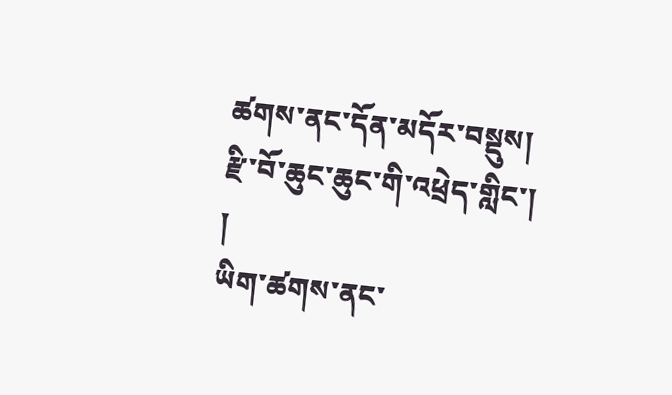ཚགས་ནང་དོན་མདོར་བསྡུས།
རྫི་བོ་ཆུང་ཆུང་གི་འཕྲེད་གླིང་།
།
ཡིག་ཚགས་ནང་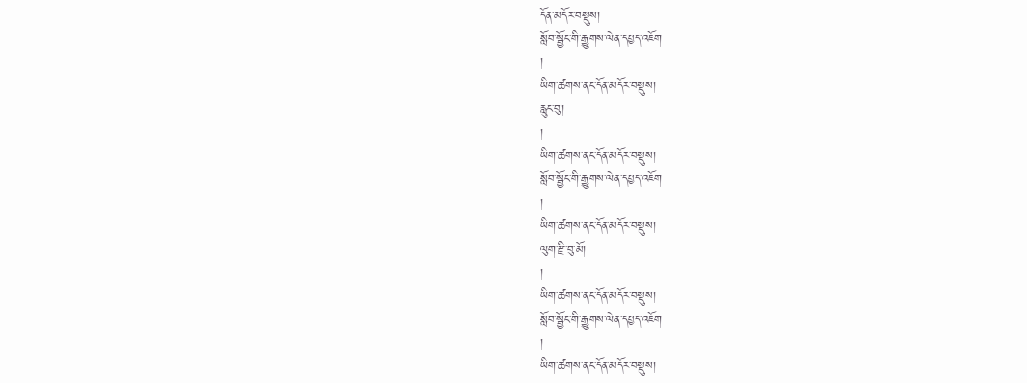དོན་མདོར་བསྡུས།
སློབ་སྦྱོང་གི་རྒྱུགས་ལེན་དཔྱད་འཇོག
།
ཡིག་ཚགས་ནང་དོན་མདོར་བསྡུས།
རླུང་བུ།
།
ཡིག་ཚགས་ནང་དོན་མདོར་བསྡུས།
སློབ་སྦྱོང་གི་རྒྱུགས་ལེན་དཔྱད་འཇོག
།
ཡིག་ཚགས་ནང་དོན་མདོར་བསྡུས།
ལུག་རྫི་བུ་མོ།
།
ཡིག་ཚགས་ནང་དོན་མདོར་བསྡུས།
སློབ་སྦྱོང་གི་རྒྱུགས་ལེན་དཔྱད་འཇོག
།
ཡིག་ཚགས་ནང་དོན་མདོར་བསྡུས།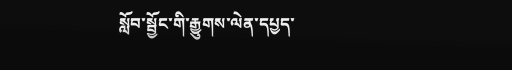སློབ་སྦྱོང་གི་རྒྱུགས་ལེན་དཔྱད་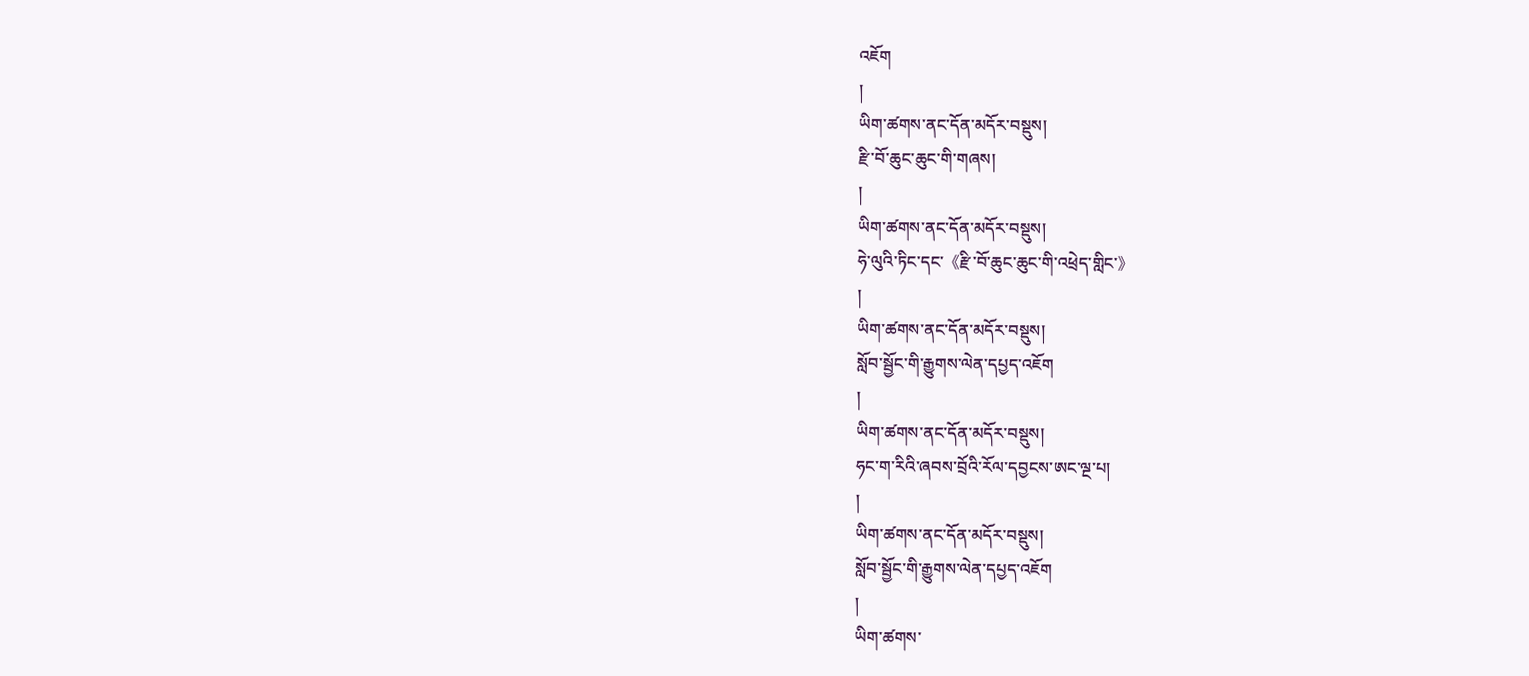འཇོག
།
ཡིག་ཚགས་ནང་དོན་མདོར་བསྡུས།
རྫི་བོ་ཆུང་ཆུང་གི་གཞས།
།
ཡིག་ཚགས་ནང་དོན་མདོར་བསྡུས།
ཧེ་ལུའི་ཏིང་དང་《རྫི་བོ་ཆུང་ཆུང་གི་འཕྲེད་གླིང་》
།
ཡིག་ཚགས་ནང་དོན་མདོར་བསྡུས།
སློབ་སྦྱོང་གི་རྒྱུགས་ལེན་དཔྱད་འཇོག
།
ཡིག་ཚགས་ནང་དོན་མདོར་བསྡུས།
ཧང་ག་རིའི་ཞབས་བྲོའི་རོལ་དབྱངས་ཨང་ལྔ་པ།
།
ཡིག་ཚགས་ནང་དོན་མདོར་བསྡུས།
སློབ་སྦྱོང་གི་རྒྱུགས་ལེན་དཔྱད་འཇོག
།
ཡིག་ཚགས་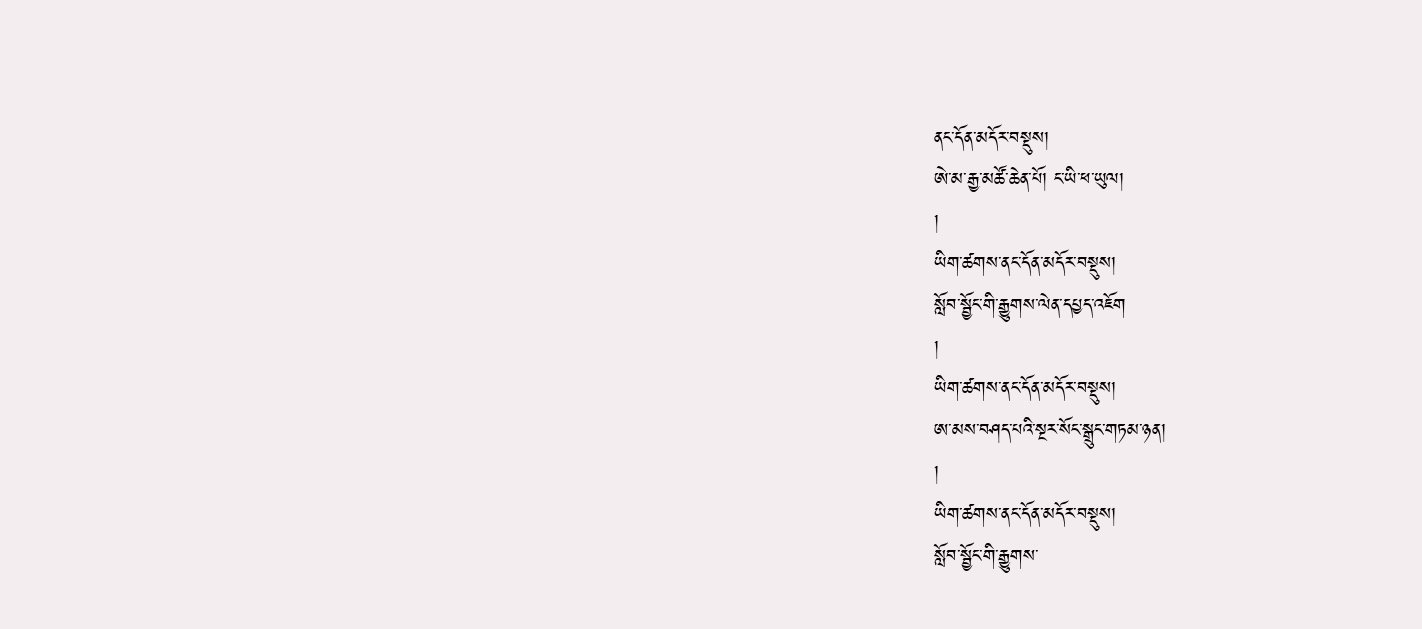ནང་དོན་མདོར་བསྡུས།
ཨེ་མ་རྒྱ་མཚོ་ཆེན་པོ། ང་ཡི་ཕ་ཡུལ།
།
ཡིག་ཚགས་ནང་དོན་མདོར་བསྡུས།
སློབ་སྦྱོང་གི་རྒྱུགས་ལེན་དཔྱད་འཇོག
།
ཡིག་ཚགས་ནང་དོན་མདོར་བསྡུས།
ཨ་མས་བཤད་པའི་སྔར་སོང་སྒྲུང་གཏམ་ཉན།
།
ཡིག་ཚགས་ནང་དོན་མདོར་བསྡུས།
སློབ་སྦྱོང་གི་རྒྱུགས་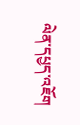ལེན་དཔྱད་འཇོག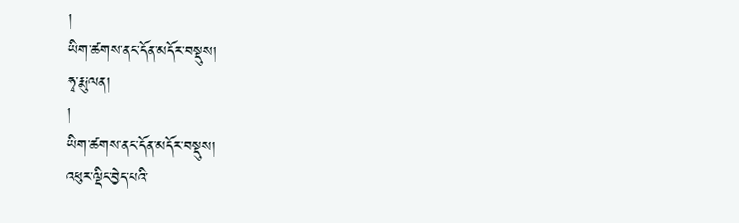།
ཡིག་ཚགས་ནང་དོན་མདོར་བསྡུས།
ཧྭ་རྨུ་ལན།
།
ཡིག་ཚགས་ནང་དོན་མདོར་བསྡུས།
འཕུར་ལྡིང་བྱེད་པའི་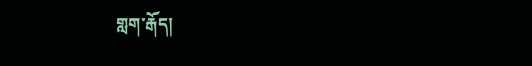གླག་རྒོད།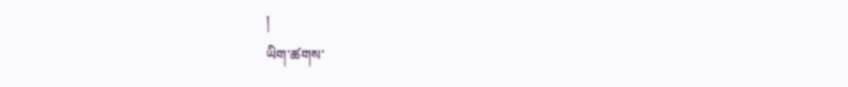།
ཡིག་ཚགས་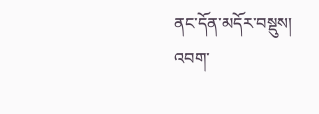ནང་དོན་མདོར་བསྡུས།
འབག་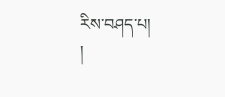རིས་བཤད་པ།
།